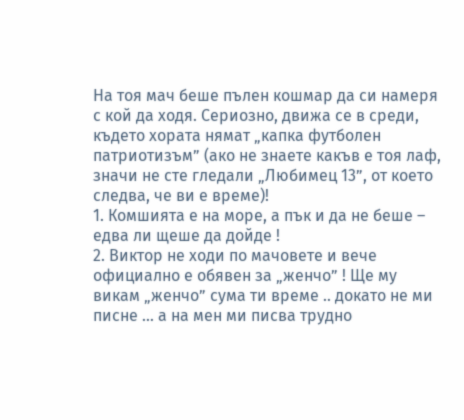На тоя мач беше пълен кошмар да си намеря с кой да ходя. Сериозно, движа се в среди, където хората нямат „капка футболен патриотизъм” (ако не знаете какъв е тоя лаф, значи не сте гледали „Любимец 13”, от което следва, че ви е време)!
1. Комшията е на море, а пък и да не беше – едва ли щеше да дойде !
2. Виктор не ходи по мачовете и вече официално е обявен за „женчо” ! Ще му викам „женчо” сума ти време .. докато не ми писне … а на мен ми писва трудно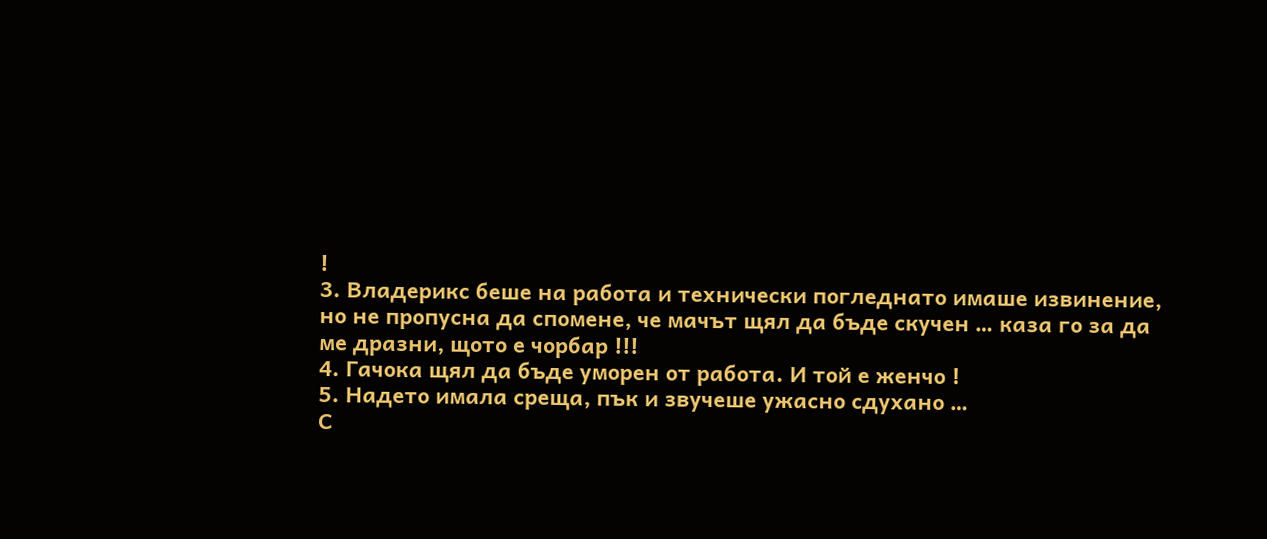!
3. Владерикс беше на работа и технически погледнато имаше извинение, но не пропусна да спомене, че мачът щял да бъде скучен … каза го за да ме дразни, щото е чорбар !!!
4. Гачока щял да бъде уморен от работа. И той е женчо !
5. Надето имала среща, пък и звучеше ужасно сдухано …
С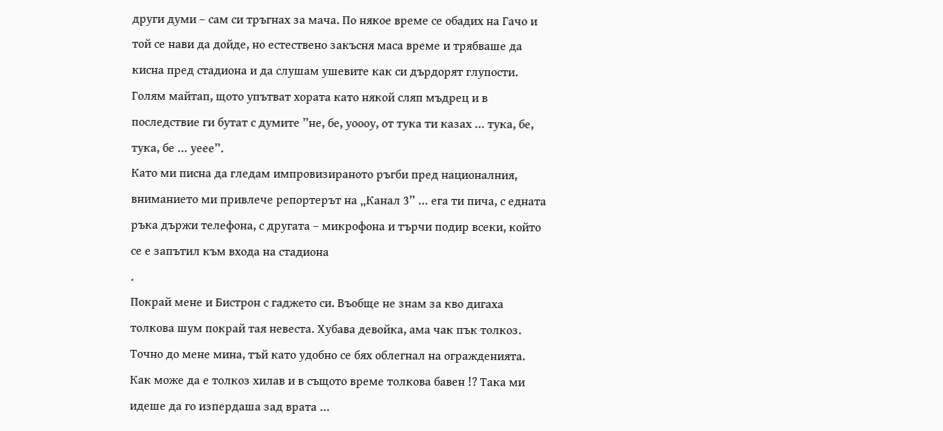други думи – сам си тръгнах за мача. По някое време се обадих на Гачо и той се нави да дойде, но естествено закъсня маса време и трябваше да кисна пред стадиона и да слушам ушевите как си дърдорят глупости. Голям майтап, щото упътват хората като някой сляп мъдрец и в последствие ги бутат с думите ”не, бе, уоооу, от тука ти казах … тука, бе, тука, бе … уеее”.
Като ми писна да гледам импровизираното ръгби пред националния, вниманието ми привлече репортерът на „Канал 3” … ега ти пича, с едната ръка държи телефона, с другата – микрофона и търчи подир всеки, който се е запътил към входа на стадиона
.
Покрай мене и Бистрон с гаджето си. Въобще не знам за кво дигаха толкова шум покрай тая невеста. Хубава девойка, ама чак пък толкоз. Точно до мене мина, тъй като удобно се бях облегнал на огражденията. Как може да е толкоз хилав и в същото време толкова бавен !? Така ми идеше да го изпердаша зад врата …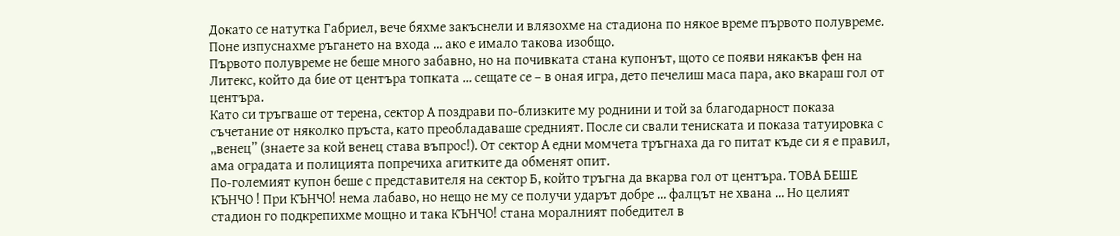Докато се натутка Габриел, вече бяхме закъснели и влязохме на стадиона по някое време първото полувреме. Поне изпуснахме ръгането на входа … ако е имало такова изобщо.
Първото полувреме не беше много забавно, но на почивката стана купонът, щото се появи някакъв фен на Литекс, който да бие от центъра топката … сещате се – в оная игра, дето печелиш маса пара, ако вкараш гол от центъра.
Като си тръгваше от терена, сектор А поздрави по-близките му роднини и той за благодарност показа съчетание от няколко пръста, като преобладаваше средният. После си свали тениската и показа татуировка с „венец” (знаете за кой венец става въпрос!). От сектор А едни момчета тръгнаха да го питат къде си я е правил, ама оградата и полицията попречиха агитките да обменят опит.
По-големият купон беше с представителя на сектор Б, който тръгна да вкарва гол от центъра. ТОВА БЕШЕ КЪНЧО ! При КЪНЧО! нема лабаво, но нещо не му се получи ударът добре … фалцът не хвана … Но целият стадион го подкрепихме мощно и така КЪНЧО! стана моралният победител в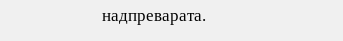надпреварата.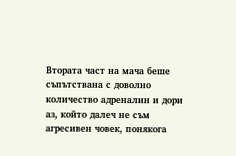Втората част на мача беше съпътствана с доволно количество адреналин и дори аз, който далеч не съм агресивен човек, понякога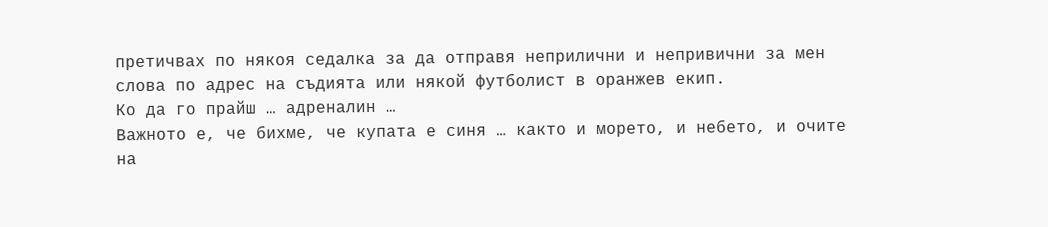претичвах по някоя седалка за да отправя неприлични и непривични за мен слова по адрес на съдията или някой футболист в оранжев екип.
Ко да го прайш … адреналин …
Важното е, че бихме, че купата е синя … както и морето, и небето, и очите на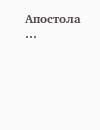Апостола …